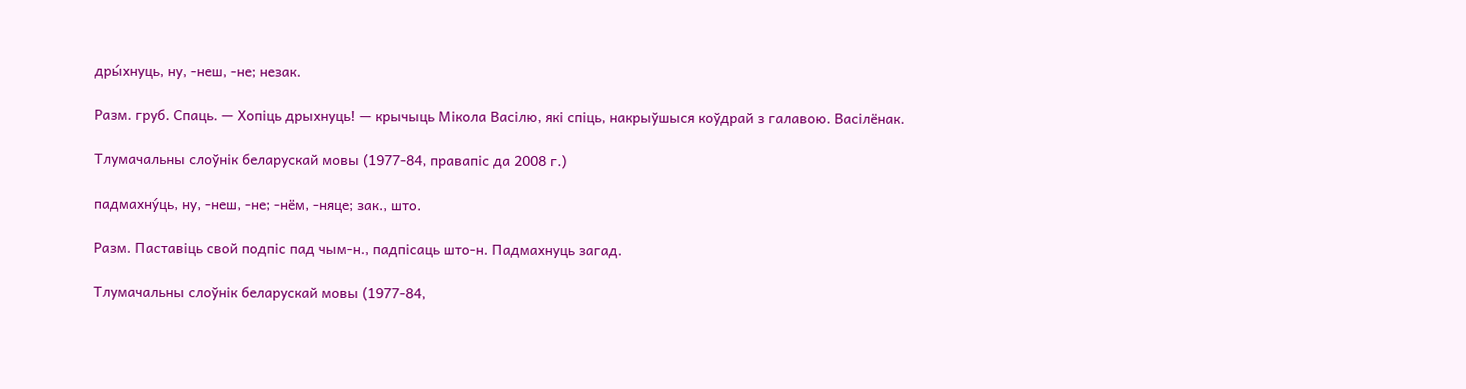дры́хнуць, ну, ‑неш, ‑не; незак.

Разм. груб. Спаць. — Хопіць дрыхнуць! — крычыць Мікола Васілю, які спіць, накрыўшыся коўдрай з галавою. Васілёнак.

Тлумачальны слоўнік беларускай мовы (1977-84, правапіс да 2008 г.)

падмахну́ць, ну, ‑неш, ‑не; ‑нём, ‑няце; зак., што.

Разм. Паставіць свой подпіс пад чым‑н., падпісаць што‑н. Падмахнуць загад.

Тлумачальны слоўнік беларускай мовы (1977-84,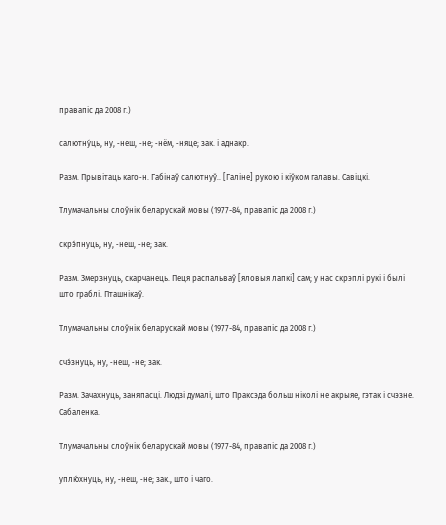правапіс да 2008 г.)

салютну́ць, ну, ‑неш, ‑не; ‑нём, ‑няце; зак. і аднакр.

Разм. Прывітаць каго‑н. Габінаў салютнуў.. [Галіне] рукою і кіўком галавы. Савіцкі.

Тлумачальны слоўнік беларускай мовы (1977-84, правапіс да 2008 г.)

скрэ́пнуць, ну, ‑неш, ‑не; зак.

Разм. Змерзнуць, скарчанець. Пеця распальваў [яловыя лапкі] сам; у нас скрэплі рукі і былі што граблі. Пташнікаў.

Тлумачальны слоўнік беларускай мовы (1977-84, правапіс да 2008 г.)

счэ́знуць, ну, ‑неш, ‑не; зак.

Разм. Зачахнуць, заняпасці. Людзі думалі, што Праксэда больш ніколі не акрыяе, гэтак і счэзне. Сабаленка.

Тлумачальны слоўнік беларускай мовы (1977-84, правапіс да 2008 г.)

уплю́хнуць, ну, ‑неш, ‑не; зак., што і чаго.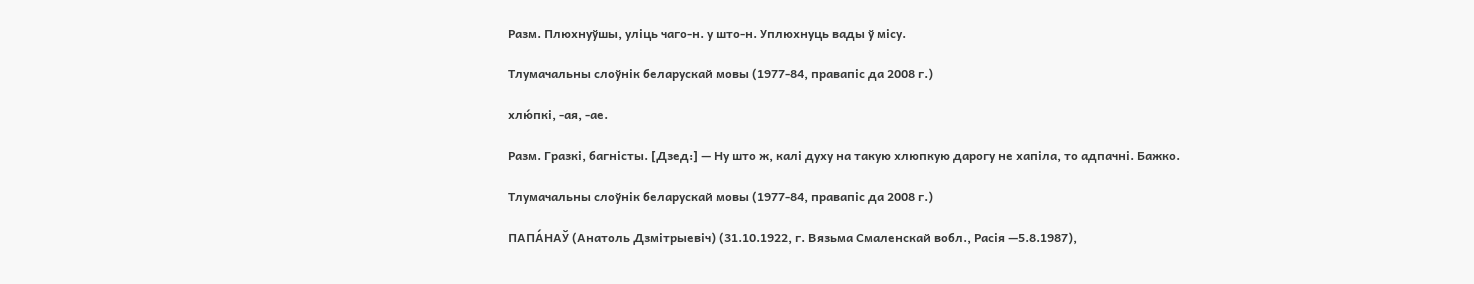Разм. Плюхнуўшы, уліць чаго‑н. у што‑н. Уплюхнуць вады ў місу.

Тлумачальны слоўнік беларускай мовы (1977-84, правапіс да 2008 г.)

хлю́пкі, ‑ая, ‑ае.

Разм. Гразкі, багністы. [Дзед:] — Ну што ж, калі духу на такую хлюпкую дарогу не хапіла, то адпачні. Бажко.

Тлумачальны слоўнік беларускай мовы (1977-84, правапіс да 2008 г.)

ПАПА́НАЎ (Анатоль Дзмітрыевіч) (31.10.1922, г. Вязьма Смаленскай вобл., Расія —5.8.1987),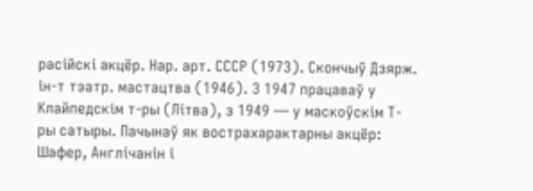расійскі акцёр. Нар. арт. СССР (1973). Скончыў Дзярж. ін-т тэатр. мастацтва (1946). З 1947 працаваў у Клайпедскім т-ры (Літва), з 1949 — у маскоўскім Т-ры сатыры. Пачынаў як вострахарактарны акцёр: Шафер, Англічанін і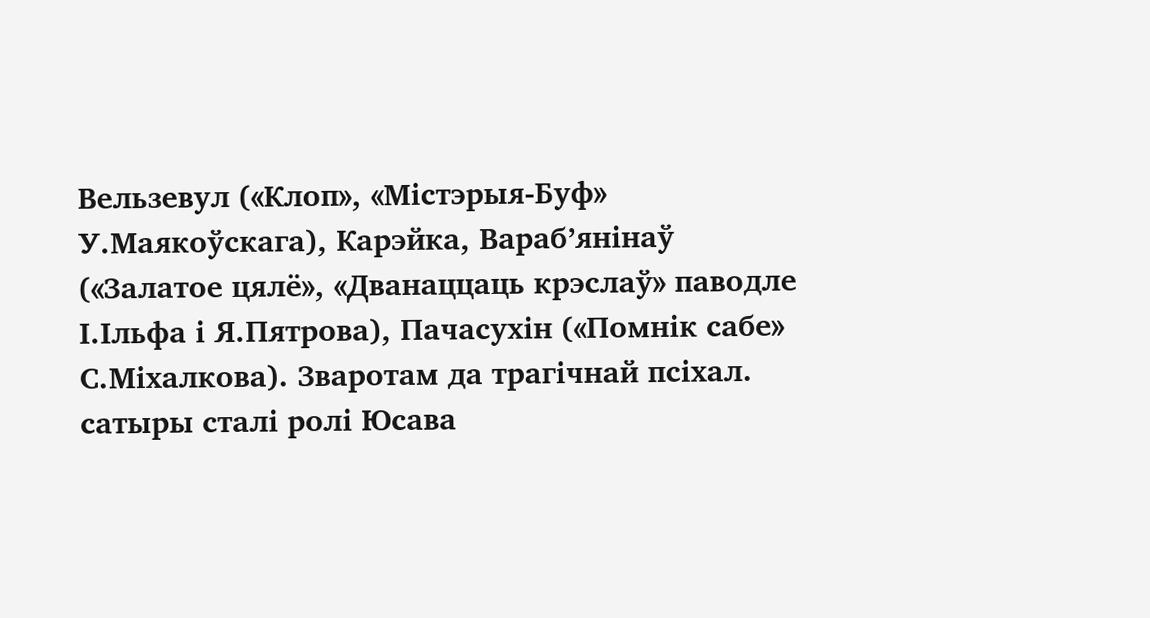Вельзевул («Клоп», «Містэрыя-Буф» У.Маякоўскага), Карэйка, Вараб’янінаў («Залатое цялё», «Дванаццаць крэслаў» паводле І.Ільфа і Я.Пятрова), Пачасухін («Помнік сабе» С.Міхалкова). Зваротам да трагічнай псіхал. сатыры сталі ролі Юсава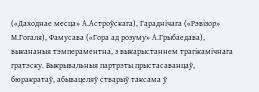(«Даходнае месца» А.Астроўскага), Гараднічага («Рэвізор» М.Гогаля), Фамусава («Гора ад розуму» А.Грыбаедава), выкананыя тэмпераментна, з выкарыстаннем трагікамічнага гратэску. Выкрывальныя партрэты прыстасаванцаў, бюракратаў, абывацеляў стварыў таксама ў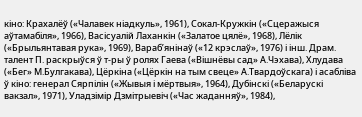кіно: Крахалёў («Чалавек ніадкуль», 1961), Сокал-Кружкін («Сцеражыся аўтамабіля», 1966), Васісуалій Лаханкін («Залатое цялё», 1968), Лёлік («Брыльянтавая рука», 1969), Вараб’янінаў («12 крэслаў», 1976) і інш. Драм. талент П. раскрыўся ў т-ры ў ролях Гаева («Вішнёвы сад» А.Чэхава), Хлудава («Бег» М.Булгакава), Цёркіна («Цёркін на тым свеце» А.Твардоўскага) і асабліва ў кіно: генерал Сярпілін («Жывыя і мёртвыя», 1964), Дубінскі («Беларускі вакзал», 1971), Уладзімір Дзмітрыевіч («Час жаданняў», 1984),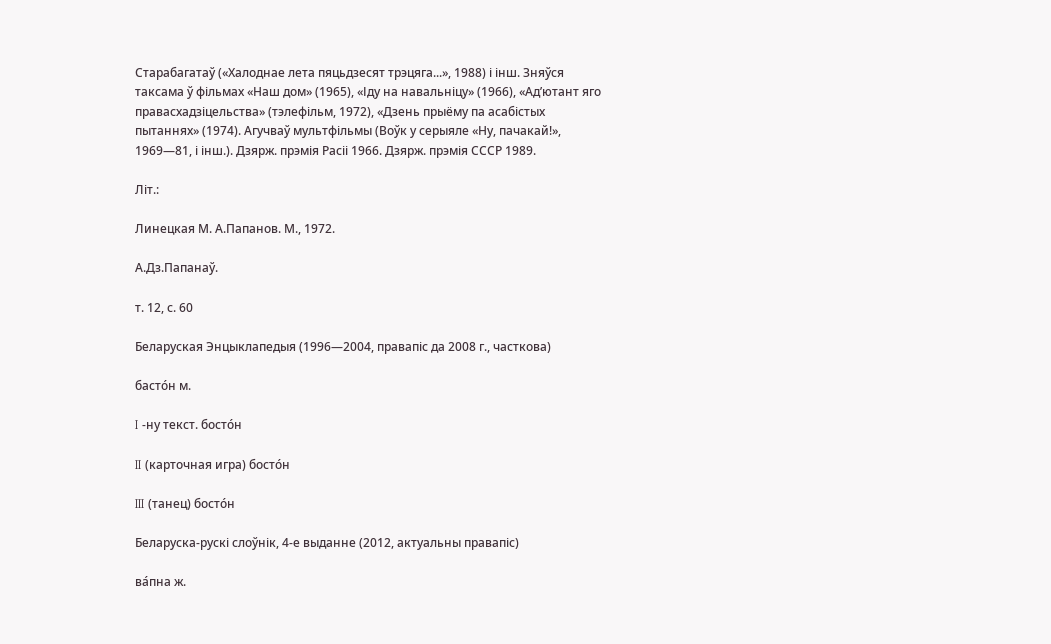Старабагатаў («Халоднае лета пяцьдзесят трэцяга...», 1988) і інш. Зняўся таксама ў фільмах «Наш дом» (1965), «Іду на навальніцу» (1966), «Ад’ютант яго правасхадзіцельства» (тэлефільм, 1972), «Дзень прыёму па асабістых пытаннях» (1974). Агучваў мультфільмы (Воўк у серыяле «Ну, пачакай!», 1969—81, і інш.). Дзярж. прэмія Расіі 1966. Дзярж. прэмія СССР 1989.

Літ.:

Линецкая М. А.Папанов. М., 1972.

А.Дз.Папанаў.

т. 12, с. 60

Беларуская Энцыклапедыя (1996—2004, правапіс да 2008 г., часткова)

басто́н м.

I -ну текст. босто́н

II (карточная игра) босто́н

III (танец) босто́н

Беларуска-рускі слоўнік, 4-е выданне (2012, актуальны правапіс)

ва́пна ж.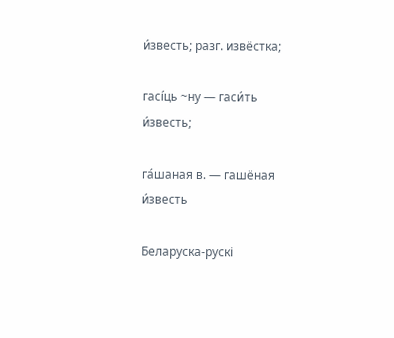и́звесть; разг. извёстка;

гасі́ць ~ну — гаси́ть и́звесть;

га́шаная в. — гашёная и́звесть

Беларуска-рускі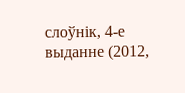слоўнік, 4-е выданне (2012,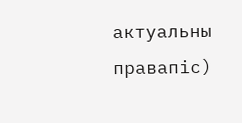актуальны правапіс)